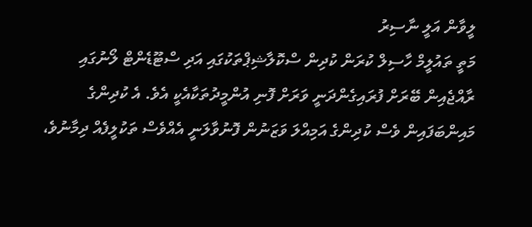ލީވާން އަލީ ނާސިރު
މަތީ ތައުލީމް ހާސިލް ކުރަން ކުދިން ސްކޮލާޝިޕްތަކުގައި އަދި ސްޓޫޑެންޓް ލޯނުގައި ރާއްޖެއިން ބޭރަށް ފުރައިގެންދަނީ ވަރަށް ފޮނި އުންމީދުތަކާއެކީ އެވެ. އެ ކުދިންގެ މައިންބަފައިން ވެސް ކުދިންގެ އަމިއްލަ ވަޒަނުން ފޮނުވާލަނީ އެއްވެސް ތަކުލީފެއް ދިމާނުވެ،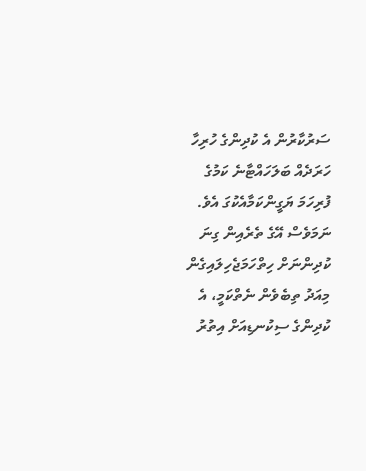ސަރުކާރުން އެ ކުދިންގެ ހުރިހާ ހަރަދެއް ބަލަހައްޓާނެ ކަމުގެ ފުރިހަމަ ޔަގީންކަމާއެކުގަ އެވެ.
ނަމަވެސް އޭގެ ތެރެއިން ގިނަ ކުދިންނަށް ހިތްހަމަޖެހިލައިގެން މިއަދު ތިބެވެން ނެތްކަމީ، އެ ކުދިންގެ ސިކުނޑިއަށް އިތުރު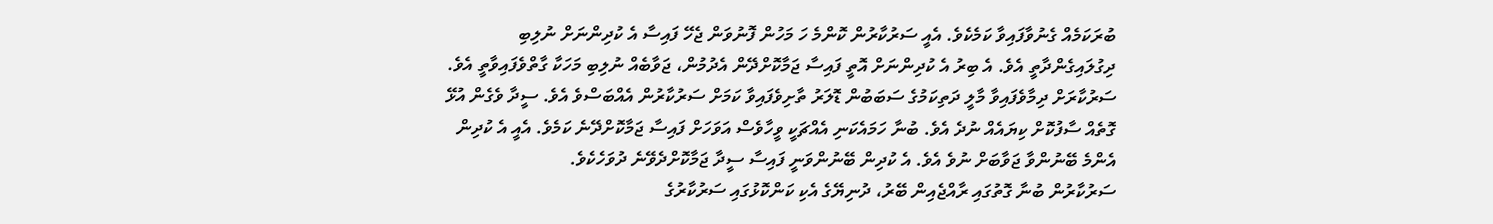ބުރަކަމެއް ގެނުވާފައިވާ ކަމެކެވެ. އެއީ ސަރުކާރުން ކޮންމެ ހަ މަހުން ފޮނުވަން ޖެހޭ ފައިސާ އެ ކުދިންނަށް ނުލިބި ދިގުލައިގެންދާތީ އެވެ. އެ ބިރު އެ ކުދިންނަށް އޮތީ ފައިސާ ޖަމާކޮށްދޭން އެދުމުން، ޖަވާބެއް ނުލިބި މަހަކާ ގާތްވެފައިވާތީ އެވެ.
ސަރުކާރަށް ދިމާވެފައިވާ މާލީ ދަތިކަމުގެ ސަބަބުން ޑޮލަރު ތާށިވެފައިވާ ކަމަށް ސަރުކާރުން އެއްބަސްވެ އެވެ. ސީދާ ވެގެން އުޅޭ ގޮތެއް ސާފުކޮށް ކިޔައެއް ނުދެ އެވެ. ބުނާ ހަމައެކަނި އެއްޗަކީ ވީހާވެސް އަވަހަށް ފައިސާ ޖަމާކޮށްދޭނެ ކަމެވެ. އެއީ އެ ކުދިން އެންމެ ބޭނުންވާ ޖަވާބަށް ނުވެ އެވެ. އެ ކުދިން ބޭނުންވަނީ ފައިސާ ސީދާ ޖަމާކޮށްދެވޭނެ ދުވަހެކެވެ.
ސަރުކާރުން ބުނާ ގޮތުގައި ރާއްޖެއިން ބޭރު، ދުނިޔޭގެ އެކި ކަންކޮޅުގައި ސަރުކާރުގެ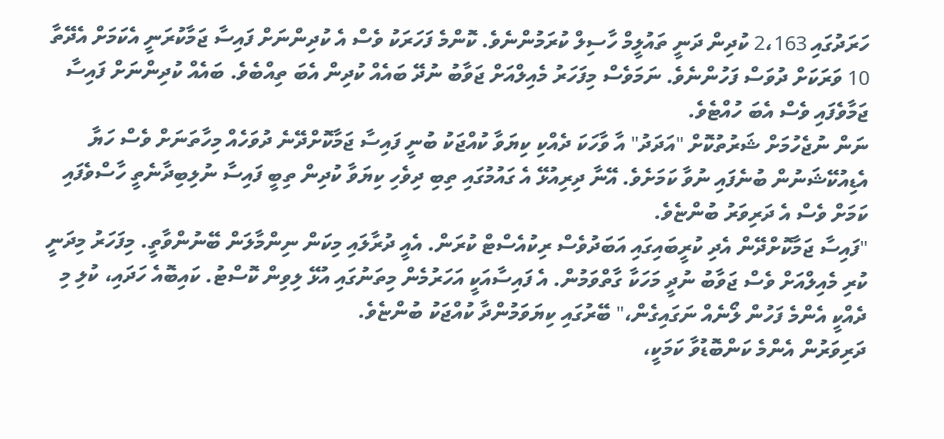ހަރަދުގައި 2،163 ކުދިން ދަނީ ތައުލީމް ހާސިލް ކުރަމުންނެވެ. ކޮންމެ ފަހަރަކު ވެސް އެ ކުދިންނަށް ފައިސާ ޖަމާކުރަނީ އެކަމަށް އެދޭތާ 10 ވަރަކަށް ދުވަސް ފަހުންނެވެ. ނަމަވެސް މިފަހަރު މެއިލްއަށް ޖަވާބު ނުދޭ ބައެއް ކުދިން އެބަ ތިއްބެވެ. ބައެއް ކުދިންނަށް ފައިސާ ޖަމާވެފައި ވެސް އެބަ ހުއްޓެވެ.
ނަން ނުޖެހުމަށް ޝަރުތުކޮށް "އަދަދު" އާ ވާހަކަ ދެއްކި ކިޔަވާ ކުއްޖަކު ބުނީ ފައިސާ ޖަމާކޮށްދޭނެ ދުވަހެއް މިހާތަނަށް ވެސް ހަޔާ އެޑިއުކޭޝަނުން ބުނެފައި ނުވާ ކަމަށެވެ. އޭނާ ދިރިއުޅޭ އެ ގައުމުގައި ތިބި ދިވެހި ކިޔަވާ ކުދިން ތިބީ ފައިސާ ނުލިބިދާނެތީ ހާސްވެފައި ކަމަށް ވެސް އެ ދަރިވަރު ބުންޏެވެ.
"ފައިސާ ޖަމާކޮށްދޭން އެދި ކުރީބައިގައި އަބަދުވެސް ރިކުއެސްޓް ކުރަން. އެއީ ދުރާލައި މިކަން ނިންމާލަން ބޭނުންވާތީ. މިފަހަރު މިދަނީ ކުރި މެއިލްއަށް ވެސް ޖަވާބު ނުދީ މަހަކާ ގާތްވަމުން. އެ ފައިސާއަކީ އަހަރުމެން މިތަނުގައި އުޅޭ ލިވިން ކޮސްޓު. ކައިބޮއެ ހަދައި، ކުލި މި ދެއްކީ އެންމެ ފަހުން ލޯނެއް ނަގައިގެން،" ބޭރުގައި ކިޔަވަމުންދާ ކުއްޖަކު ބުންޏެވެ.
ދަރިވަރުން އެންމެ ކަންބޮޑުވާ ކަމަކީ،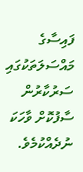ފައިސާގެ މައްސަލަތަކުގައި ސަރުކާރުން ސާފުކޮށް ވާހަކަ ނުދެއްކުމެވެ.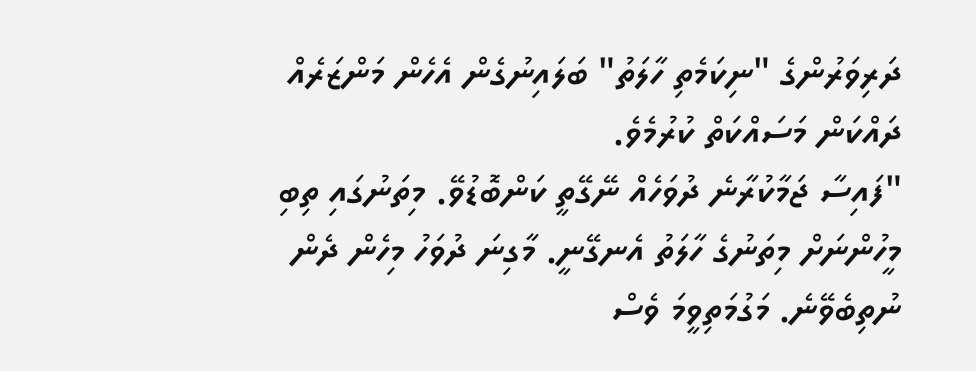ދަރިވަރުންގެ "ނިކަމެތި ހާލަތު" ބަލައިނުގެން އެހެން މަންޒަރެއް ދައްކަން މަސައްކަތް ކުރުމެވެ.
"ފައިސާ ޖަމާކުރާނެ ދުވަހެއް ނޭގޭތީ ކަންބޮޑުވޭ. މިތަނުގައި ތިބި މީހުންނަށް މިތަނުގެ ހާލަތު އެނގޭނީ. މާގިނަ ދުވަހު މިހެން ދެން ނުތިބެވޭނެ. މަގުމަތިވީމަ ވެސް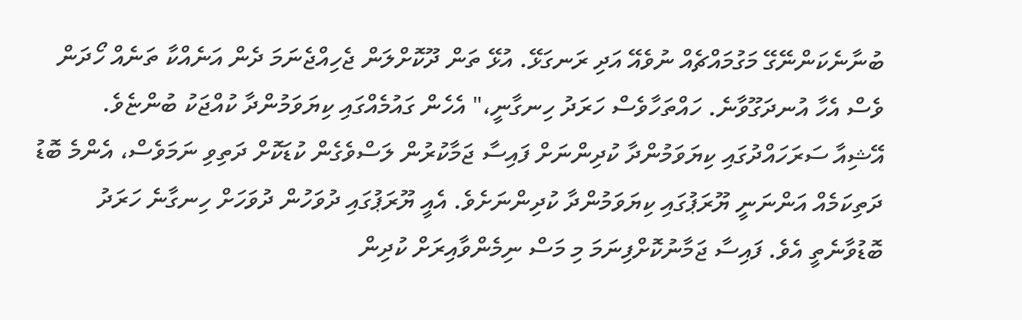ބުނާނެކަންނޭގޭ މަގުމައްޗެއް ނުވެއޭ އަދި ރަނގަޅޭ. އުޅޭ ތަން ދޫކޮށްލަން ޖެހިއްޖެނަމަ ދެން އަނެއްކާ ތަނެއް ހޯދަން ވެސް އެހާ އުނދަގޫވާނެ. ހައްތަހާވެސް ހަރަދު ހިނގާނީ،" އެހެން ގައުމެއްގައި ކިޔަވަމުންދާ ކުއްޖަކު ބުންޏެވެ.
އޭޝިއާ ސަރަހައްދުގައި ކިޔަވަމުންދާ ކުދިންނަށް ފައިސާ ޖަމާކުރުން ލަސްވެގެން ކުޑަކޮށް ދަތިވި ނަމަވެސް، އެންމެ ބޮޑު ދަތިކަމެއް އަންނަނީ ޔޫރަޕުގައި ކިޔަވަމުންދާ ކުދިންނަށެވެ. އެއީ ޔޫރަޕުގައި ދުވަހުން ދުވަހަށް ހިނގާނެ ހަރަދު ބޮޑުވާނެތީ އެވެ. ފައިސާ ޖަމާނުކޮށްފިނަމަ މި މަސް ނިމެންވާއިރަށް ކުދިން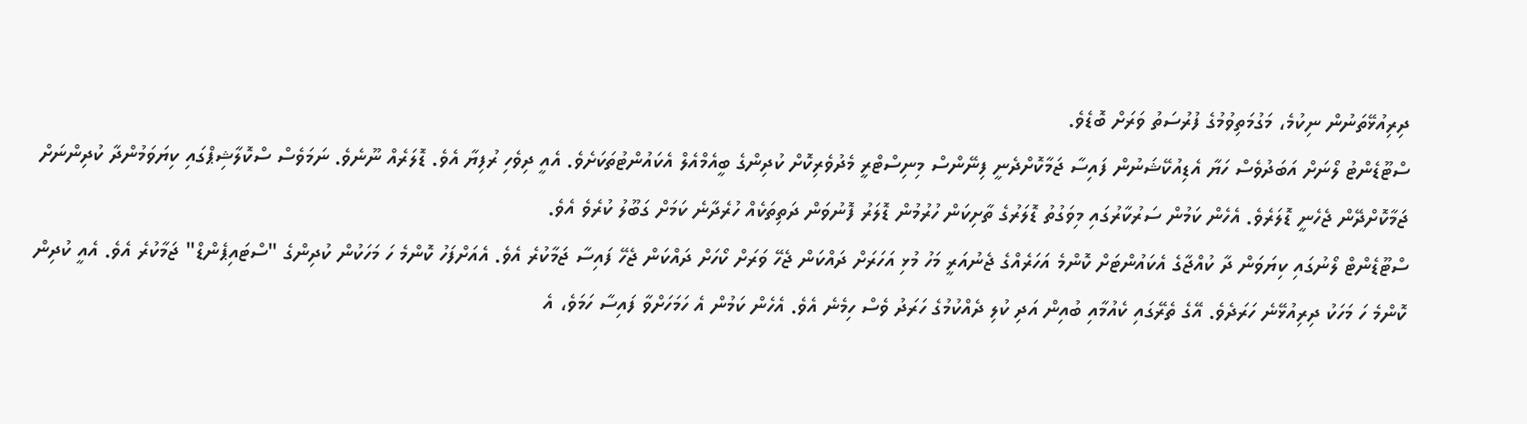ދިރިއުޅޭތަނުން ނިކުމެ، މަގުމަތިވުމުގެ ފުރުސަތު ވަރަށް ބޮޑެވެ.
ސްޓޫޑެންޓު ލޯނަށް އަބަދުވެސް ހަޔާ އެޑިއުކޭޝަނުން ފައިސާ ޖަމާކޮށްދެނީ ފިނޭންސް މިނިސްޓްރީ މެދުވެރިކޮށް ކުދިންގެ ބީއެމްއެލް އެކައުންޓުތަކަށެވެ. އެއީ ދިވެހި ރުފިޔާ އެވެ. ޑޮލަރެއް ނޫނެވެ. ނަމަވެސް ސްކޮލާޝިޕްގައި ކިޔަވަމުންދާ ކުދިންނަށް ޖަމާކޮށްދޭން ޖެހެނީ ޑޮލަރެވެ. އެހެން ކަމުން ސަރުކާރުގައި މިވަގުތު ޑޮލަރުގެ ތާށިކަން ހުރުމުން ޑޮލަރު ފޮނުވަން ދަތިތަކެއް ހުރެދާނެ ކަމަށް ގަބޫލު ކުރެވެ އެވެ.
ސްޓޫޑެންޓް ލޯނުގައި ކިޔަވަން ދާ ކުއްޖާގެ އެކައުންޓަށް ކޮންމެ އަހަރެއްގެ ޖެނުއަރީ މަހު މުޅި އަހަރަށް ދައްކަން ޖެހޭ ވަރަށް ކޯހަށް ދައްކަން ޖެހޭ ފައިސާ ޖަމާކުރެ އެވެ. އެއަށްފަހު ކޮންމެ ހަ މަހަކުން ކުދިންގެ "ސްޓައިޕެންޑް" ޖަމާކުރެ އެވެ. އެއީ ކުދިން ކޮންމެ ހަ މަހަކު ދިރިއުޅޭނެ ހަރަދެވެ. އޭގެ ތެރޭގައި ކެއުމާއި ބުއިން އަދި ކުލި ދެއްކުމުގެ ހަރަދު ވެސް ހިމެނެ އެވެ. އެހެން ކަމުން އެ ހަމަހަށްވާ ފައިސާ ހަމަވެ، އެ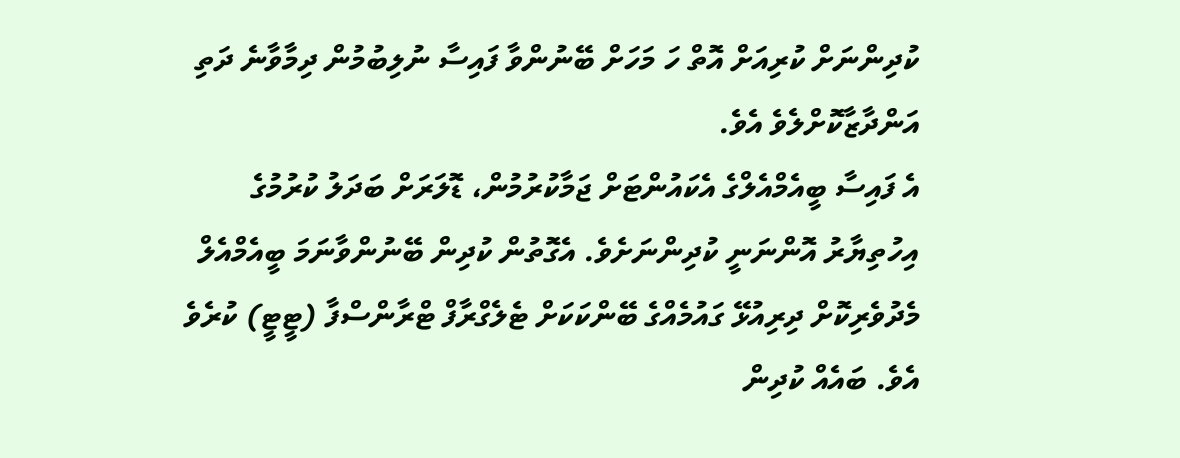ކުދިންނަށް ކުރިއަށް އޮތް ހަ މަހަށް ބޭނުންވާ ފައިސާ ނުލިބުމުން ދިމާވާނެ ދަތި އަންދާޒާކޮށްލެވެ އެވެ.
އެ ފައިސާ ބީއެމްއެލްގެ އެކައުންޓަށް ޖަމާކުރުމުން، ޑޮލަރަށް ބަދަލު ކުރުމުގެ އިހުތިޔާރު އޮންނަނީ ކުދިންނަށެވެ. އެގޮތުން ކުދިން ބޭނުންވާނަމަ ބީއެމްއެލް މެދުވެރިކޮށް ދިރިއުޅޭ ގައުމެއްގެ ބޭންކަކަށް ޓެލެގްރާފް ޓްރާންސްފާ (ޓީޓީ) ކުރެވެ އެވެ. ބައެއް ކުދިން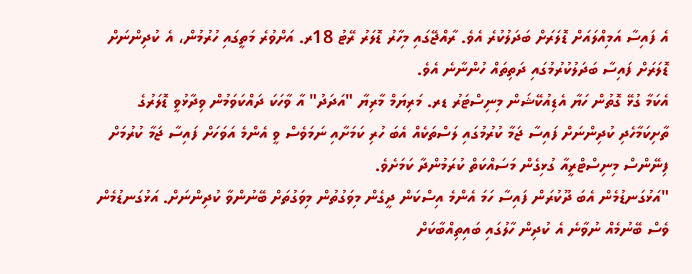އެ ފައިސާ އަމިއްލައަށް ޑޮލަރަށް ބަދަލުކުރެ އެވެ. ރާއްޖޭގައި މިހާރު ޑޮލަރު ރޭޓު 18ރ. އަށްވުރެ މަތީގައި ހުރުމުން، އެ ކުދިންނަށް ޑޮލަރަށް ފައިސާ ބަދަލުކުރުމުގައި ދަތިތައް ހުންނާނެ އެވެ.
އެކަމާ ގުޅޭ ގޮތުން ހަޔާ އެޑިއުކޭޝަން މިނިސްޓަރު ޑރ. މަރިޔަމް މާރިޔާ "އަދަދު" އާ ވާހަކަ ދައްކަވަމުން ވިދާޅުވީ ޑޮލަރުގެ ތާށިކަމާހެދި ކުދިންނަށް ފައިސާ ޖަމާ ކުރުމުގައި ލަސްތަކެއް އެބަ ހުރި ކަމަށާއި ނަމަވެސް ވީ އެންމެ އަވަހަށް ފައިސާ ޖަމާ ކުރުމަށް ފިނޭންސް މިނިސްޓްރީއާ ގުޅިގެން މަސައްކަތް ކުރަމުންދާ ކަމަށެވެ.
"އަޅުގަނޑުމެން އެބަ ދޫކުރަން ފައިސާ ހަމަ އެންމެ އިސްކަން ދީގެން މިވަގުތުން މިވަގުތަށް ބޭނުންވާ ކުދިންނަށް. އަޅުގަނޑުމެން ވެސް ބޭނުމެއް ނުވާނެ އެ ކުދިން ހާލުގައި ބައިތިއްބާކަށް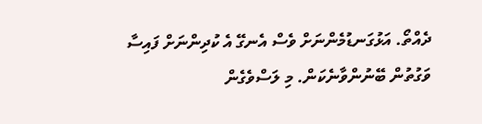ދެއްތޯ. އަޅުގަނޑުމެންނަށް ވެސް އެނގޭ އެ ކުދިންނަށް ފައިސާ ވަގުތުން ބޭނުންވާނެކަން. މި ލަސްވެގެން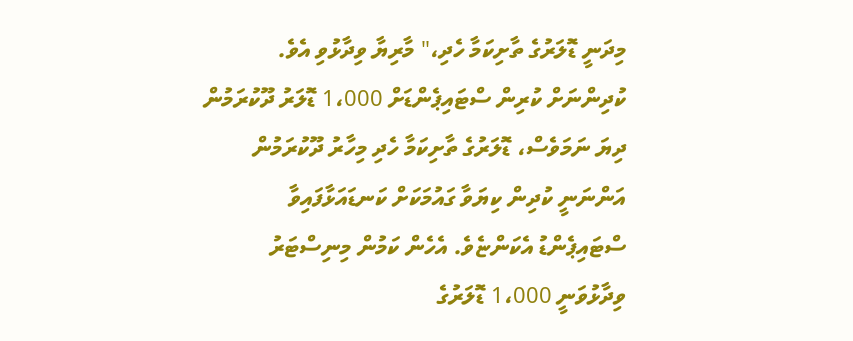މިދަނީ ޑޮލަރުގެ ތާށިކަމާ ހެދި،" މާރިޔާ ވިދާޅުވި އެވެ.
ކުދިންނަށް ކުރިން ސްޓައިޕެންޑަށް 1،000 ޑޮލަރު ދޫކުރަމުން ދިޔަ ނަމަވެސް، ޑޮލަރުގެ ތާށިކަމާ ހެދި މިހާރު ދޫކުރަމުން އަންނަނީ ކުދިން ކިޔަވާ ގައުމަކަށް ކަނޑައަޅާފައިވާ ސްޓައިޕެންޑު އެކަންޏެވެ. އެހެން ކަމުން މިނިސްޓަރު ވިދާޅުވަނީ 1،000 ޑޮލަރުގެ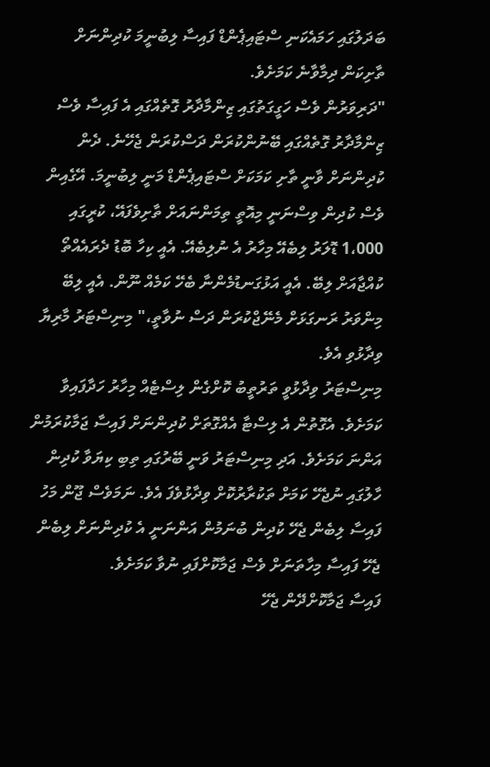ބަދަލުގައި ހަމައެކަނި ސްޓައިޕެންޑް ފައިސާ ލިބުނީމަ ކުދިންނަށް ތާށިކަން ދިމާވާނެ ކަމަށެވެ.
"ދަރިވަރުން ވެސް ހަގީގަތުގައި ޒިންމާދާރު ގޮތެއްގައި އެ ފައިސާ ވެސް ޒިންމާދާރު ގޮތެއްގައި ބޭނުންކުރަން ދަސްކުރަން ޖެހޭނެ. ދެން ކުދިންނަށް ވާނީ ތާށި ކަމަކަށް ސްޓައިޕެންޑް މަނީ ލިބުނީމަ. އޭގެއިން ވެސް ކުދިން ވިސްނަނީ މިއޮތީ ތިމަންނައަށް ތާށިވެފައޭ، ކުރީގައި 1،000 ޑޮލަރު ލިބެއޭ މިހާރު އެ ނުލިބެއޭ. އެއީ ކިހާ ބޮޑު ދެރައެއްތޯ ކުއްޖާއަށް ލިބޭ. އެއީ އަޅުގަނޑުމެންނާ ބެހޭ ކަމެއް ނޫން. އެއީ ލިބޭ މިންވަރު ރަނގަޅަށް މެނޭޖްކުރަން ދަސް ނުވާތީ،" މިނިސްޓަރު މާރިޔާ ވިދާޅުވި އެވެ.
މިނިސްޓަރު ވިދާޅުވީ ތަރުތީބު ކޮށްގެން ލިސްޓެއް މިހާރު ހަދާފައިވާ ކަމަށެވެ. އެގޮތުން އެ ލިސްޓާ އެއްގޮތަށް ކުދިންނަށް ފައިސާ ޖަމާކުރަމުން އަންނަ ކަމަށެވެ. އަދި މިނިސްޓަރު ވަނީ ބޭރުގައި ތިބި ކިޔަވާ ކުދިން ހާލުގައި ނުޖެހޭ ކަމަށް ތަކުރާރުކޮށް ވިދާޅުވެފަ އެވެ. ނަމަވެސް ޖޫން މަހު ފައިސާ ލިބެން ޖެހޭ ކުދިން ބުނަމުން އަންނަނީ އެ ކުދިންނަށް ލިބެން ޖެހޭ ފައިސާ މިހާތަނަށް ވެސް ޖަމާކޮށްފައި ނުވާ ކަމަށެވެ.
ފައިސާ ޖަމާކޮށްދޭން ޖެހޭ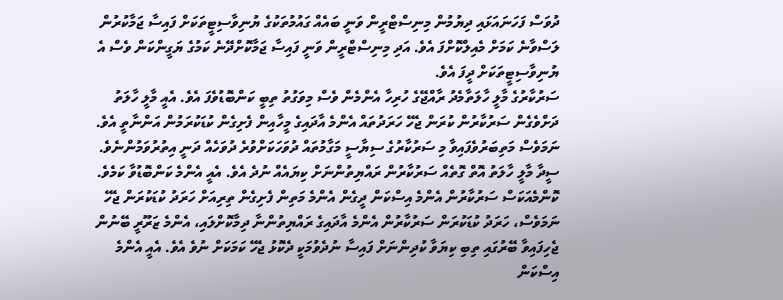ދުވަސް ފަހަނައަޅައި ދިޔުމުން މިނިސްޓްރީން ވަނީ ބައެއް ގައުމުތަކުގެ ޔުނިވާސިޓީތަކަށް ފައިސާ ޖަމާކުރުން ލަސްވާނެ ކަމަށް މެއިލްކޮށްފަ އެވެ. އަދި މިނިސްޓްރީން ވަނީ ފައިސާ ޖަމާކޮށްދޭނެ ކަމުގެ ޔަގީންކަން ވެސް އެ ޔުނިވާސިޓީތަކަށް ދީފަ އެވެ.
ސަރުކާރުގެ މާލީ ހާލަތާމެދު ރާއްޖޭގެ ހުރިހާ އެންމެން ވެސް މިވަގުތު ތިބީ ކަންބޮޑުވެފަ އެވެ. އެއީ މާލީ ހާލަތު ދަށްވެގެން ސަރުކާރުން ކުރަން ޖެހޭ ހަރަދުތައް އެންމެ އާދައިގެ މީހާއިން ފެށިގެން ކުޑަކުރަމުން އަންނާތީ އެވެ. ނަމަވެސް މަތިބަރުވެފައިވާ މި ސަރުކާރުގެ ސިޔާސީ މަގާމުތައް ދުވަހަކަށްވުރެ ދުވަހެއް ދަނީ އިތުރުވަމުންނެވެ. ސީދާ މާލީ ހާލަތު އޮތް ގޮތެއް ސަރުކާރުން ރައްޔިތުންނަށް ކިޔައެއް ނުދެ އެވެ. އެއީ އެންމެ ކަންބޮޑުވާ ކަމެވެ.
ކޮންމެއަކަސް ސަރުކާރުން އެންމެ އިސްކަން ދީގެން އެންމެ މަތިން ފެށިގެން ތިރިއަށް ހަރަދު ކުޑަކުރަން ޖެހޭ ނަމަވެސް، ހަރަދު ކުޑަކުރަން ސަރުކާރުން އެންމެ އާދައިގެ ރައްޔިތުންނާ ދިމާކޮށްލައި، އެންމެ ޒަރޫރީ ބޭނުން ޖެހިފައިވާ ބޭރުގައި ތިބި ކިޔަވާ ކުދިންނަށް ފައިސާ ނުދެވުމަކީ ދެކޮޅު ޖެހޭ ކަމަކަށް ނުވެ އެވެ. އެއީ އެންމެ އިސްކަން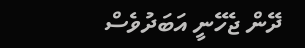ދޭން ޖެހޭނީ އަބަދުވެސް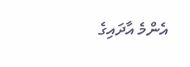އެންމެ އާދައިގެ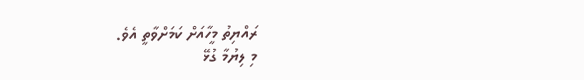ރައްޔިތު މީހާއަށް ކަމަށްވާތީ އެވެ.
މި ލިޔުމާ ގުޅޭ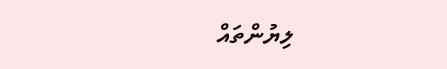ލިޔުންތައް